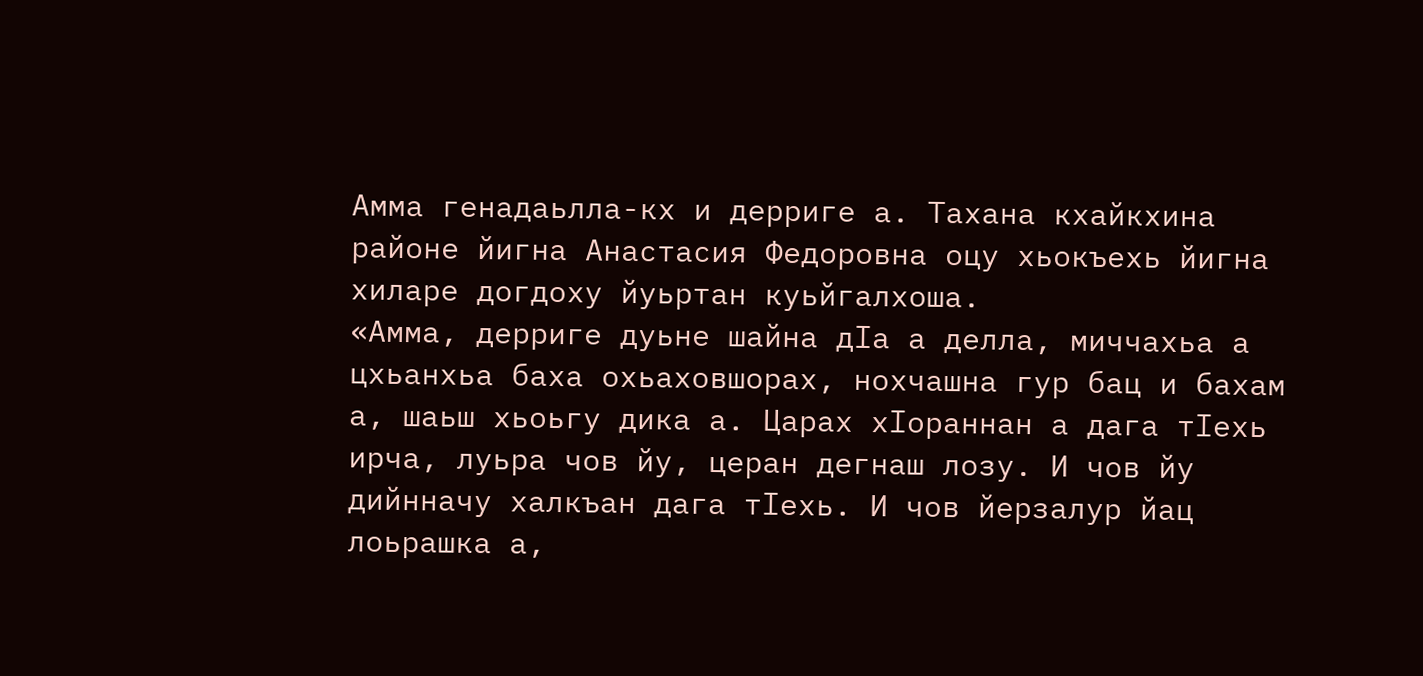Амма генадаьлла-кх и дерриге а. Тахана кхайкхина районе йигна Анастасия Федоровна оцу хьокъехь йигна хиларе догдоху йуьртан куьйгалхоша.
«Амма, дерриге дуьне шайна дӏа а делла, миччахьа а цхьанхьа баха охьаховшорах, нохчашна гур бац и бахам а, шаьш хьоьгу дика а. Царах хӏораннан а дага тӏехь ирча, луьра чов йу, церан дегнаш лозу. И чов йу дийнначу халкъан дага тӏехь. И чов йерзалур йац лоьрашка а,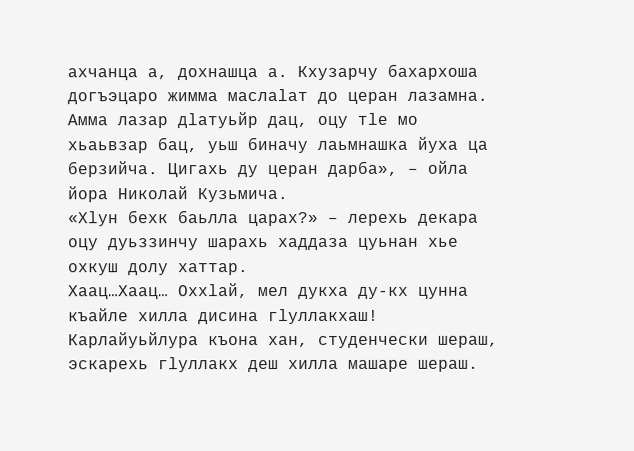ахчанца а, дохнашца а. Кхузарчу бахархоша догъэцаро жимма маслаӏат до церан лазамна. Амма лазар дӏатуьйр дац, оцу тӏе мо хьаьвзар бац, уьш биначу лаьмнашка йуха ца берзийча. Цигахь ду церан дарба», – ойла йора Николай Кузьмича.
«Хӏун бехк баьлла царах?» – лерехь декара оцу дуьззинчу шарахь хаддаза цуьнан хье охкуш долу хаттар.
Хаац…Хаац… Оххӏай, мел дукха ду-кх цунна къайле хилла дисина гӏуллакхаш!
Карлайуьйлура къона хан, студенчески шераш, эскарехь гӏуллакх деш хилла машаре шераш.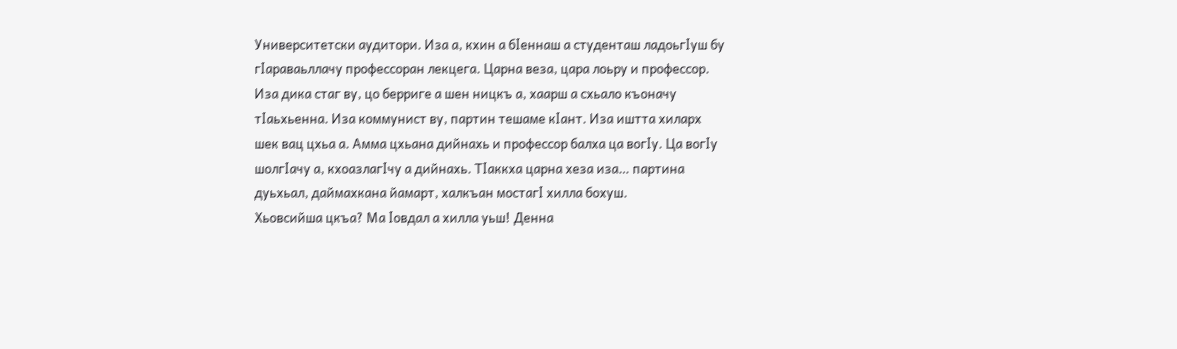Университетски аудитори. Иза а, кхин а бӏеннаш а студенташ ладоьгӏуш бу гӏараваьллачу профессоран лекцега. Царна веза, цара лоьру и профессор. Иза дика стаг ву, цо берриге а шен ницкъ а, хаарш а схьало къоначу тӏаьхьенна. Иза коммунист ву, партин тешаме кӏант. Иза иштта хиларх шек вац цхьа а. Амма цхьана дийнахь и профессор балха ца вогӏу. Ца вогӏу шолгӏачу а, кхоазлагӏчу а дийнахь. Тӏаккха царна хеза иза… партина дуьхьал, даймахкана йамарт, халкъан мостагӏ хилла бохуш.
Хьовсийша цкъа? Ма ӏовдал а хилла уьш! Денна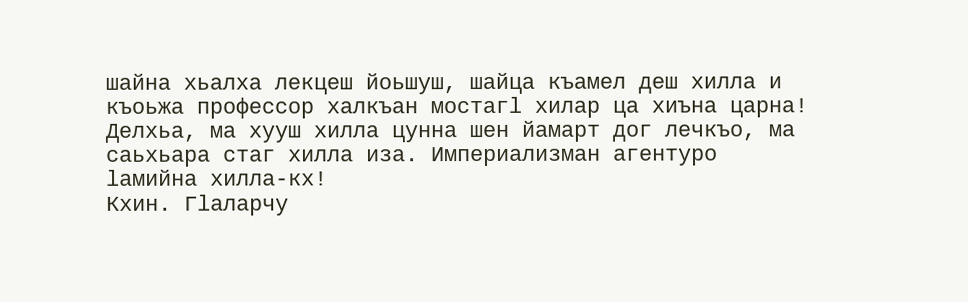шайна хьалха лекцеш йоьшуш, шайца къамел деш хилла и къоьжа профессор халкъан мостагӏ хилар ца хиъна царна! Делхьа, ма хууш хилла цунна шен йамарт дог лечкъо, ма саьхьара стаг хилла иза. Империализман агентуро ӏамийна хилла-кх!
Кхин. Гӏаларчу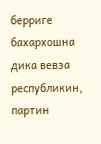берриге бахархошна дика вевза республикин, партин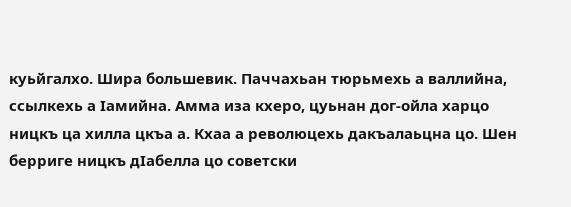куьйгалхо. Шира большевик. Паччахьан тюрьмехь а валлийна, ссылкехь а ӏамийна. Амма иза кхеро, цуьнан дог-ойла харцо ницкъ ца хилла цкъа а. Кхаа а революцехь дакъалаьцна цо. Шен берриге ницкъ дӏабелла цо советски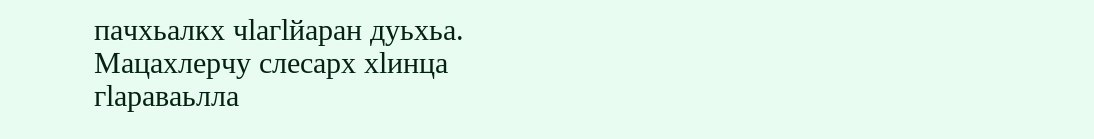пачхьалкх чӏагӏйаран дуьхьа. Мацахлерчу слесарх хӏинца гӏараваьлла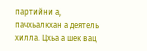партийни а, пачхьалкхан а деятель хилла. Цхьа а шек вац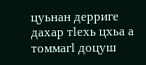цуьнан дерриге дахар тӏехь цхьа а томмагӏ доцуш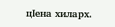цӏена хиларх.